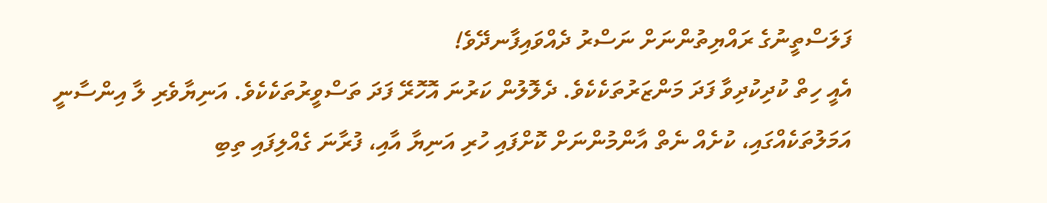ފަލަސްތީނުގެ ރައްޔިތުންނަށް ނަސްރު ދެއްވައިފާނދޭވެ!
އެއީ ހިތް ކުދިކުދިވާ ފަދަ މަންޒަރުތަކެކެވެ. ދެލޮލުން ކަރުނަ އޮހޮރޭ ފަދަ ތަސްވީރުތަކެކެވެ. އަނިޔާވެރި ލާ އިންސާނީ އަމަލުތަކެއްގައި، ކުށެއް ނެތް އާންމުންނަށް ކޮށްފައި ހުރި އަނިޔާ އާއި، ފުރާނަ ގެއްލިފައި ތިބި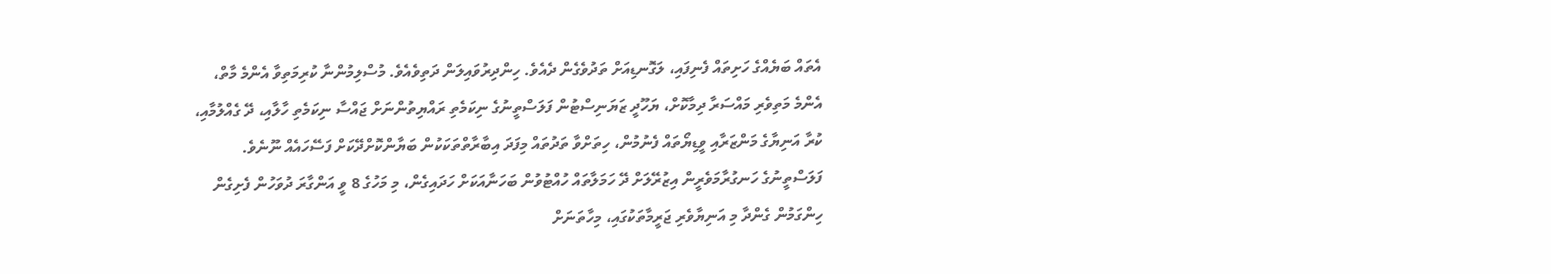އެތައް ބަޔެއްގެ ހަށިތައް ފެނިފައި، ލަގޮނޑިއަށް ތަދުވެގެން ދެއެވެ. ހިންދިރުވައިލަން ދަތިވެއެވެ. މުސްލިމުންނާ ކުރިމަތިވާ އެންމެ މާތް، އެންމެ މަތިވެރި މައްސަރާ ދިމާކޮށް، ޔަހޫދީ ޒަޔަނިސްޓުން ފަލަސްތީނުގެ ނިކަމެތި ރައްޔިތުންނަށް ޖައްސާ ނިކަމެތި ހާލާއި، ދޭ ގެއްލުމާއި، ކުރާ އަނިޔާގެ މަންޒަރާއި ވީޑިޔޯތައް ފެނުމުން، ހިތަށްވާ ތަދުތައް މިފަދަ އިބާރާތްތަކަކުން ބަޔާންކޮށްދޭކަށް ފަސޭހައެއް ނޫނެވެ.
ފަލަސްތީނުގެ ހަނގުރާމަވެރީން އިޒުރޭލަށް ދޭ ހަމަލާތައް ހުއްޓުވުން ބަހަނާއަކަށް ހަދައިގެން، މި މަހުގެ 8 ވީ އަންގާރަ ދުވަހުން ފެށިގެން ހިންގަމުން ގެންދާ މި އަނިޔާވެރި ޖަރީމާތަކުގައި، މިހާތަނަށް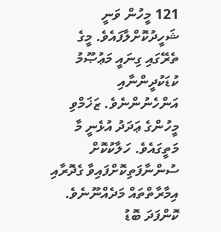121 މީހުން ވަނީ ޝަހީދުކޮށްލާފައެވެ. މީގެ ތެރޭގައި ގިނައީ މަޢުޞޫމު ކުޑަކުދީންނާއި އަންހެނުންނެވެ. ޒަޚަމްވި މީހުންގެ ޢަދަދު އުޅެނީ މާ މަތީގައެވެ. ހަލާކުކޮށް ސުންނާފަތިކޮށްފައިވާ ގެދޮރާއި އިމާރާތްތައް މަދެއްނޫނެވެ. ކޮންފަދަ ބޮޑު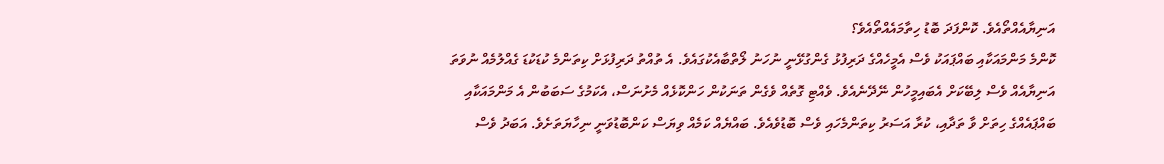އަނިޔާއެއްތޯއެވެ. ކޮންފަދަ ބޮޑު ހިތާމައެއްތޯއެވެ؟
ކޮންމެ މަންމައަކާއި ބައްޕައަކު ވެސް އެމީހެއްގެ ދަރިފުޅު ގެންގުޅޭނީ ނުހަނު ލޯތްބާއެކުގައެވެ. އެ ތުއްތު ދަރިފުޅަށް ކިތަންމެ ކުޑަކުޑަ ގެއްލުމެއް ނުވަތަ އަނިޔާއެއް ވެސް ލިބޭކަށް އެބައިމީހުން ނޭދޭނެއެވެ. ވެއްޓި ގޮތެއް ވެގެން ތަނަކުން ހަންކޮޅެއް މެށުނަސް، އެކަމުގެ ސަބަބުން އެ މަންމައަކާއި ބައްޕައެއްގެ ހިތަށް ވާ ތަދާއި، ކުރާ އަސަރު ކިތަންމެހައި ވެސް ބޮޑުވެއެވެ. ބައްޔެއް ކަމެއް ވިޔަސް ކަންބޮޑުވަނީ ނިހާޔަތަށެވެ. އަބަދު ވެސް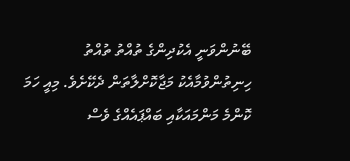ބޭނުންވަނީ އެކުދިންގެ ތުއްތު ތުއްތު ހިނިތުންވުމާއެކު މަޖާކޮށްލާތަން ދެކޭށެވެ. މިއީ ހަމަ ކޮންމެ މަންމައަކާއި ބައްޕައެއްގެ ވެސް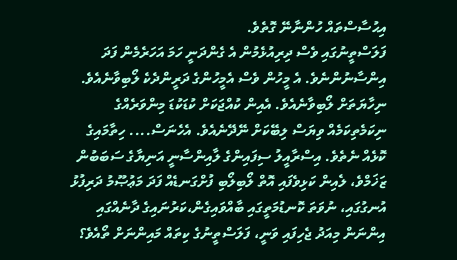އިޙުސާސްތައް ހުންނާނޭ ގޮތެވެ.
ފަލަސްތީނުގައި ވެސް ދިރިއުޅެމުން އެ ގެންދަނީ ހަމަ އަހަރެމެން ފަދަ އިންސާނުންނެވެ. އެ މީހުން ވެސް އެމީހުންގެ ދަރީންދެކެ ލޯބިވާނެއެވެ. ނިހާޔަތަށް ލޯބިވާނެއެވެ. އެއިން ކުއްޖަކަށް ކުޑަކުޑަ މިންވަރެއްގެ ނިކަމެތިކަމެއް ވިޔަސް ލިބޭކަށް ނޭދޭނެއެވެ. އެހެނަސް.... ހިތާމައިގެ ކޮޅެއް ނެތެވެ. އިސްރާއީލު ސިފައިންގެ ލާއިންސާނީ އަނިޔާގެ ސަބަބުން ޒަޚަމްވެ، ލެއިން ކަޅިވެފައި އޮތް ލޯބިލޯބި ފުށްގަނޑެއް ފަދަ މަޢުޞޫމު ދަރިފުޅު އުނގުގައި، ނުވަތަ ކޮނޑުމަތީގައި ބާއްވައިގެން،ކަރުނައިގެ ދާނެއްގައި އިންނަން މިއަދު ޖެހިފައި ވަނީ، ފަލަސްތީނުގެ ކިތައް މައިންނަށް ތޯއެވެ؟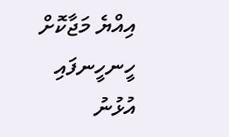އިއްޔެ މަޖާކޮށް ހީނހީނފައި އުޅުނު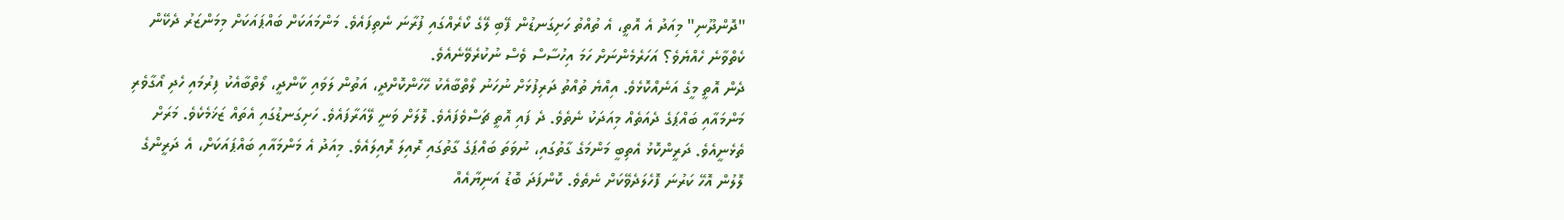"ދޮންދޫނި" މިއަދު އެ އޮތީ، އެ ތުއްތު ހަށިގަނޑުން ފޭބި ލޭގެ ކޯރެއްގައި ފުރާނަ ނެތިފައެވެ. މަންމައަކަށް ބައްޕައަކަށް މިމަންޒަރު ދެކޭން ކެތްވާނެ ހެއްޔެވެ؟ އަހަރެމެންނަށް ހަމަ އިހުސާސް ވެސް ނުކުރެވޭނެއެވެ.
ދެން އޮތީ މީގެ އަނެއްކޮޅެވެ. އިއްޔެ ތުއްތު ދަރިފުޅަށް ނުހަނު ލޯތްބާއެކު ހޭހަންކޮށްދީ، އަތުން ލަވައި ކާންދީ، ލޯތްބާއެކު ފިރުމައި ހެދި އޯގާވެރި މަންމައާއި ބައްޕަގެ ދެއަތެއް މިއަދަކު ނެތެވެ. ދެ ފައި އޮތީ ޗަސްވެފައެވެ. ލޮލަށް ވަނީ ލޭއަރާފައެވެ. ހަށިގަނޑުގައި އެތައް ޒަޚަމެކެވެ. މަރަށް ތެޅެނީއެވެ. ދަރީންކޮޅު އެތިބީ މަންމަގެ ގާތުގައި، ނުވަތަ ބައްޕަގެ ގާތުގައި ރޮއިލަ ރޮއިލައެވެ. މިއަދު އެ މަންމައާއި ބައްޕައަކަށް، އެ ދަރީންގެ ލޮލުން އޮހޭ ކަރުނަ ފޮހެލަދެވޭކަށް ނެތެވެ. ކޮންފަދަ ބޮޑު އަނިޔާއެއް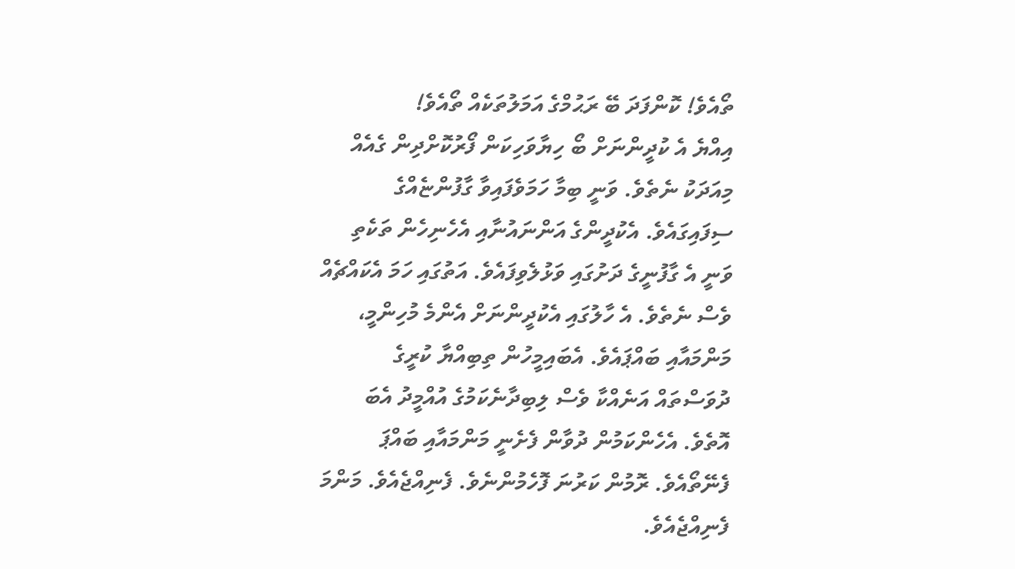ތޯއެވެ! ކޮންފަދަ ބޭ ރަޙުމްގެ އަމަލުތަކެއް ތޯއެވެ!
އިއްޔެ އެ ކުދީންނަށް ބޯ ހިޔާވަހިކަން ފޯރުކޮށްދިން ގެއެއް މިއަދަކު ނެތެވެ. ވަނީ ބިމާ ހަމަވެފައިވާ ގާފުންޏެއްގެ ސިފައިގައެވެ. އެކުދީންގެ އަންނައުނާއި އެހެނިހެން ތަކެތި ވަނީ އެ ގާފުނީގެ ދަށުގައި ވަޅުލެވިފައެވެ. އަތުގައި ހަމަ އެކައްޗެއް ވެސް ނެތެވެ. އެ ހާލުގައި އެކުދީންނަށް އެންމެ މުހިންމީ، މަންމައާއި ބައްޕައެވެ. އެބައިމީހުން ތިބިއްޔާ ކުރީގެ ދުވަސްތައް އަނެއްކާ ވެސް ލިބިދާނެކަމުގެ އުއްމީދު އެބަ އޮތެވެ. އެހެންކަމުން ދުވާން ފެށެނީ މަންމައާއި ބައްޕަ ފެނޭތޯއެވެ. ރޮމުން ކަރުނަ ފޮހެމުންނެވެ. ފެނިއްޖެއެވެ. މަންމަ ފެނިއްޖެއެވެ.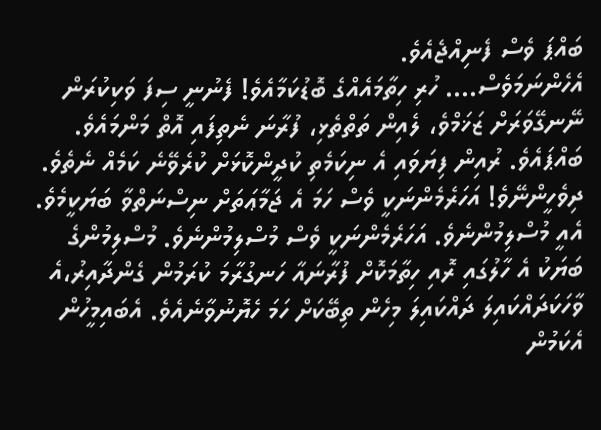ބައްޕަ ވެސް ފެނިއްޖެއެވެ.
އެހެންނަމަވެސް.... ހުރި ހިތާމައެއްގެ ބޮޑުކަމާއެވެ! ފެނުނީ ސިފަ ވަކިކުރަން ނޭނގޭވަރަށް ޒަޚަމްވެ، ލެއިން ތަތްތެޅި، ފުރާނަ ނެތިފައި އޮތް މަންމައެވެ. ބައްޕައެވެ. ރުއިން ފިޔަވައި އެ ނިކަމެތި ކުދީންކޮޅަށް ކުރެވޭނެ ކަމެއް ނެތެވެ.
ދިވެހީންނޭވެ! އަހަރެމެންނަކީ ވެސް ހަމަ އެ ޖަމާޢަތަށް ނިސްނަތްވާ ބަޔަކީމެވެ. އެއީ މުސްލިމުންނެވެ. އަހަރެމެންނަކީ ވެސް މުސްލިމުންނެވެ. މުސްލިމުންގެ ބަޔަކު އެ ހާލުގައި ރޮއި ހިތާމަކޮށް ފުރާނައާ ހަނގުރާމަ ކުރަމުން ގެންދާއިރު،އެ ވާހަކަދައްކައިލަ ދައްކައިލަ މިހެން ތިބޭކަށް ހަމަ ހެޔޮނުވާނެއެވެ. އެބައިމީހުން އެކަމުން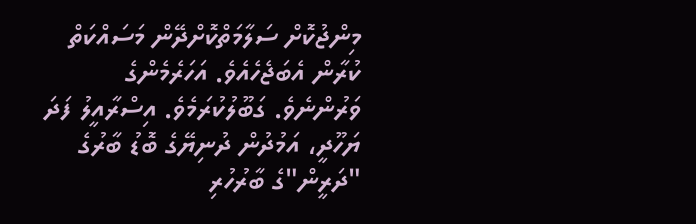މިންޖުކޮށް ސަލާމަތްކޮށްދޭން މަސައްކަތް ކުރާން އެބަޖެހެއެވެ. އަހަރެމެންގެ ވަރުންނެވެ. ގަބޫލުކުރަމެވެ. އިސްރާއީލު ފަދަ ޔަހޫދީ، އަމުދުން ދުނިޔޭގެ ބޮޑު ބާރުގެ "ދަރީން"ގެ ބާރުހުރި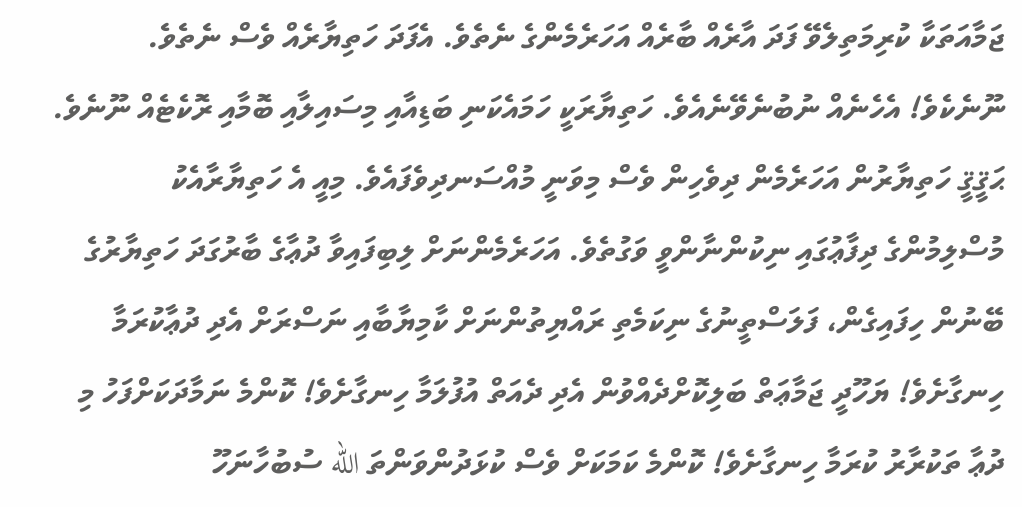ޖަމާއަތަކާ ކުރިމަތިލެވޭ ފަދަ އާރެއް ބާރެއް އަހަރެމެންގެ ނެތެވެ. އެފަދަ ހަތިޔާރެއް ވެސް ނެތެވެ.
ނޫނެކެވެ! އެހެނެއް ނުބުނެވޭނެއެވެ. ހަތިޔާރަކީ ހަމައެކަނި ބަޑިއާއި މިސައިލާއި ބޮމާއި ރޮކެޓެއް ނޫނެވެ. ޙަޤީޤީ ހަތިޔާރުން އަހަރެމެން ދިވެހިން ވެސް މިވަނީ މުއްސަނދިވެފައެވެ. މިއީ އެ ހަތިޔާރާއެކު މުސްލިމުންގެ ދިފާޢުގައި ނިކުންނާންވީ ވަގުތެވެ. އަހަރެމެންނަށް ލިބިފައިވާ ދުޢާގެ ބާރުގަދަ ހަތިޔާރުގެ ބޭނުން ހިފައިގެން، ފަލަސްތީނުގެ ނިކަމެތި ރައްޔިތުންނަށް ކާމިޔާބާއި ނަސްރަށް އެދި ދުޢާކުރަމާ ހިނގާށެވެ! ޔަހޫދީ ޖަމާޢަތް ބަލިކޮށްދެއްވުން އެދި ދެއަތް އުފުލަމާ ހިނގާށެވެ! ކޮންމެ ނަމާދަކަށްފަހު މި ދުޢާ ތަކުރާރު ކުރަމާ ހިނގާށެވެ! ކޮންމެ ކަމަކަށް ވެސް ކުޅަދުންވަންތަ الله ސުބުހާނަހޫ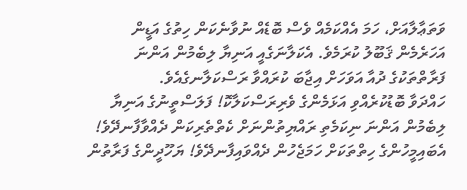ވަތަޢާލާއަށް، ހަމަ އެއްކަމެއް ވެސް ބޮޑެއް ނުވާނެކަން ހިތުގެ އަޑީން އަހަރެމެން ޤަބޫލު ކުރަމެވެ. އެކަލާނަގެއީ އަނިޔާ ލިބެމުން އަންނަ ފަރާތްތަކުގެ ދުއާ އަވަހަށް އިޖާބަ ކުރައްވާ ރަސްކަލާނގެއެވެ.
ހައްދަވާ ބޮޑުކުރެއްވި އަޅަމެންގެ ވެރިރަސްކަލާކޮ! ފަލަސްތީނުގެ އަނިޔާ ލިބެމުން އަންނަ ނިކަމެތި ރައްޔިތުންނަށް ކެތްތެރިކަން ދެއްވާފާނދޭވެ! އެބައިމީހުންގެ ހިތްތަކަށް ހަމަޖެހުން ދެއްވައިފާނދޭވެ! ޔަހޫދީންގެ ފަރާތުން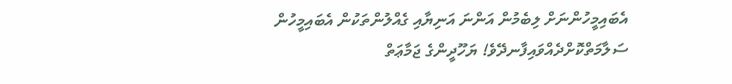އެބައިމީހުންނަށް ލިބެމުން އަންނަ އަނިޔާއި ގެއްލުންތަކުން އެބައިމީހުން ސަލާމަތްކޮށްދެއްވައިފާނދޭވެ! ޔަހޫދީންގެ ޖަމާޢަތް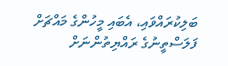ބަލިކުރައްވައި، އެބައި މީހުންގެ މައްޗަށް ފަލަސްތީނުގެ ރައްޔިތުންނަށް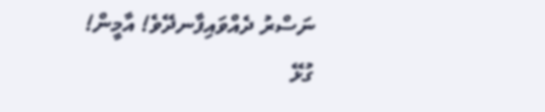ނަސްރު ދެއްވައިފާނދޭވެ! އާމީން!
ގުޅޭ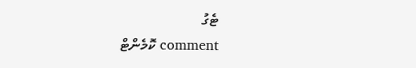ޓެގު
comment ކޮމެންޓް